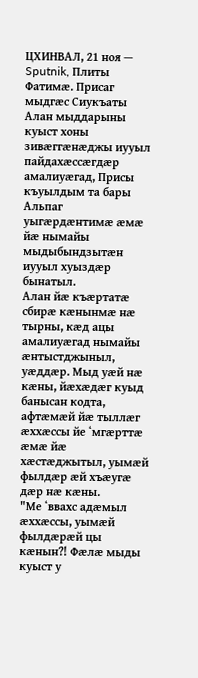ЦХИНВАЛ, 21 ноя — Sputnik, Плиты Фатимӕ. Присаг мыдгæс Сиукъаты Алан мыддарыны куыст хоны зивæггæнæджы иууыл пайдахæссæгдæр амалиуæгад, Присы къуылдым та бары Альпаг уыгӕрдӕнтимӕ ӕмӕ йӕ нымайы мыдыбындзытӕн иууыл хуыздӕр бынатыл.
Алан йæ къæртатæ сбирæ кæнынмæ нæ тырны, кæд ацы амалиуæгад нымайы æнтыстджыныл, уæддæр. Мыд уæй нæ кæны, йӕхӕдӕг куыд банысан кодта, афтӕмӕй йæ тыллæг æххæссы йе ʻмгæрттæ æмæ йæ хæстæджытыл, уымӕй фылдӕр ӕй хъӕугӕ дӕр нӕ кӕны.
"Ме ʻввахс адæмыл æххæссы, уымæй фылдæрæй цы кæнын?! Фæлæ мыды куыст у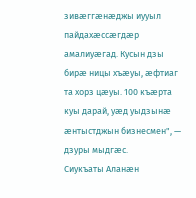зивæггæнæджы иууыл пайдахæссæгдæр амалиуæгад. Кусын дзы бирæ ницы хъæуы, æфтиаг та хорз цæуы. 100 къæрта куы дарай, уæд уыдзынӕ æнтыстджын бизнесмен", — дзуры мыдгæс.
Сиукъаты Аланӕн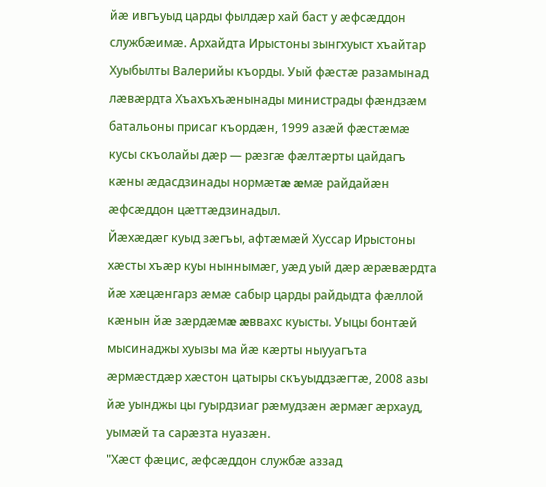йæ ивгъуыд царды фылдæр хай баст у æфсæддон службæимæ. Архайдта Ирыстоны зынгхуыст хъайтар Хуыбылты Валерийы къорды. Уый фæстæ разамынад лæвæрдта Хъахъхъӕнынады министрады фæндзæм батальоны присаг къордæн, 1999 азæй фæстæмæ кусы скъолайы дæр — рæзгæ фæлтæрты цайдагъ кæны æдасдзинады нормæтæ æмæ райдайæн æфсæддон цæттæдзинадыл.
Йæхæдæг куыд зæгъы, афтæмæй Хуссар Ирыстоны хæсты хъæр куы ныннымæг, уæд уый дæр ӕрӕвӕрдта йӕ хæцæнгарз ӕмӕ сабыр царды райдыдта фӕллой кӕнын йæ зæрдæмæ æввахс куысты. Уыцы бонтӕй мысинаджы хуызы ма йӕ кæрты ныууагъта ӕрмӕстдӕр хæстон цатыры скъуыддзæгтæ, 2008 азы йӕ уынджы цы гуырдзиаг рӕмудзӕн ӕрмӕг ӕрхауд, уымӕй та сарӕзта нуазӕн.
"Хæст фæцис, æфсæддон службæ аззад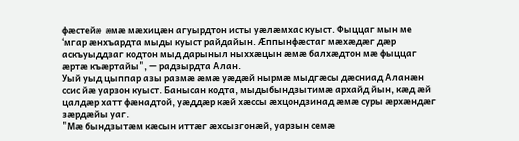фæстейæ æмæ мæхицæн агуырдтон исты уæлæмхас куыст. Фыццаг мын ме ʻмгар æнхъардта мыды куыст райдайын. Æппынфæстаг мæхæдæг дæр аскъуыддзаг кодтон мыд дарыныл ныххæцын æмæ балхæдтон мӕ фыццаг æртæ къæртайы", — радзырдта Алан.
Уый уыд цыппар азы размӕ æмæ уæдæй нырмæ мыдгӕсы дӕсниад Аланӕн ссис йæ уарзон куыст. Банысан кодта, мыдыбындзытимæ архайд йын, кæд æй цалдæр хатт фæнадтой, уæддæр кӕй хæссы æхцондзинад æмæ суры æрхæндæг зӕрдӕйы уаг.
"Мӕ бындзытӕм кæсын иттæг æхсызгонæй, уарзын семӕ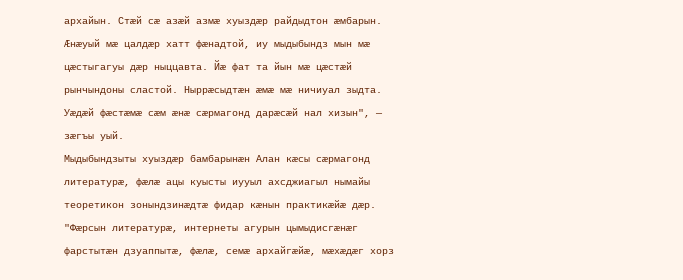архайын. Стæй сæ азæй азмæ хуыздæр райдыдтон æмбарын. Ӕнӕуый мӕ цалдæр хатт фæнадтой, иу мыдыбындз мын мæ цæстыгагуы дæр ныццавта. Йæ фат та йын мæ цæстæй рынчындоны сластой. Ныррæсыдтæн ӕмæ мæ ничиуал зыдта. Уæдæй фæстæмæ сæм æнæ сæрмагонд дарæсæй нал хизын", — зӕгъы уый.
Мыдыбындзыты хуыздæр бамбарынæн Алан кæсы сӕрмагонд литературæ, фæлæ ацы куысты иууыл ахсджиагыл нымайы теоретикон зонындзинæдтæ фидар кæнын практикæйӕ дæр.
"Фæрсын литературӕ, интернеты агурын цымыдисгæнæг фарстытæн дзуаппытæ, фæлæ, семæ архайгæйæ, мӕхӕдӕг хорз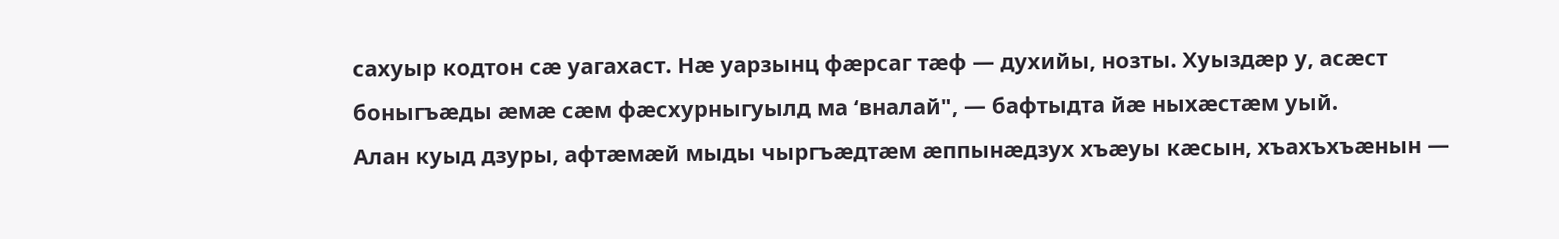сахуыр кодтон сæ уагахаст. Нæ уарзынц фæрсаг тæф — духийы, нозты. Хуыздæр у, асæст боныгъæды æмæ сæм фæсхурныгуылд ма ʻвналай", — бафтыдта йæ ныхæстæм уый.
Алан куыд дзуры, афтӕмӕй мыды чыргъӕдтӕм æппынæдзух хъæуы кæсын, хъахъхъӕнын —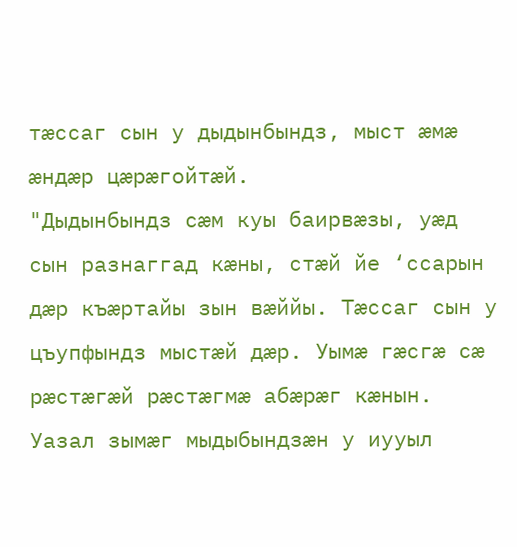тæссаг сын у дыдынбындз, мыст æмæ æндæр цæрæгойтæй.
"Дыдынбындз сæм куы баирвæзы, уæд сын разнаггад кæны, стæй йе ‘ссарын дæр къӕртайы зын вæййы. Тæссаг сын у цъупфындз мыстæй дæр. Уымæ гæсгæ сӕ рæстæгæй рæстӕгмæ абӕрæг кæнын. Уазал зымæг мыдыбындзæн у иууыл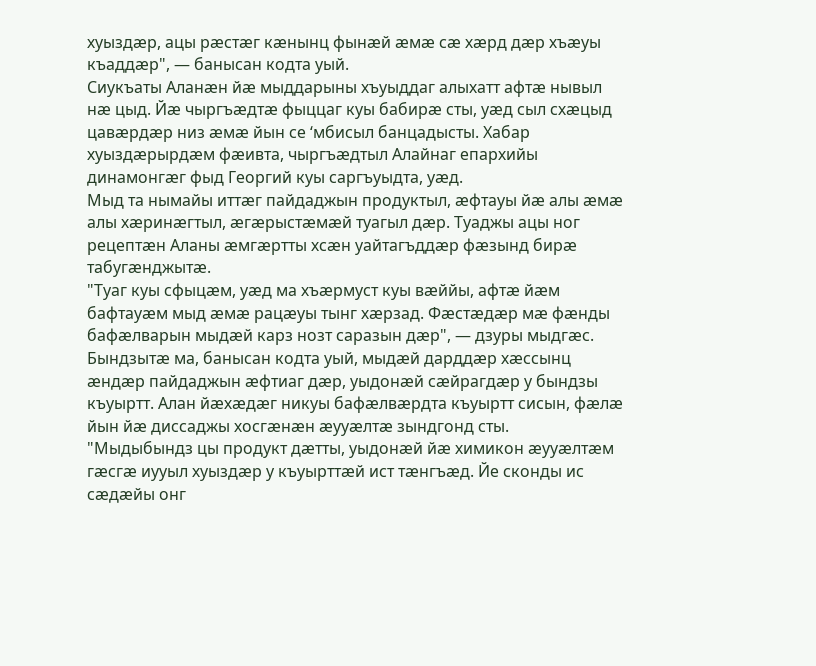хуыздæр, ацы рæстæг кæнынц фынæй æмæ сæ хæрд дæр хъæуы къаддæр", — банысан кодта уый.
Сиукъаты Аланӕн йӕ мыддарыны хъуыддаг алыхатт афтӕ нывыл нæ цыд. Йæ чыргъӕдтӕ фыццаг куы бабирæ сты, уӕд сыл схæцыд цавӕрдӕр низ ӕмæ йын се ‘мбисыл банцадысты. Хабар хуыздӕрырдӕм фӕивта, чыргъӕдтыл Алайнаг епархийы динамонгæг фыд Георгий куы саргъуыдта, уӕд.
Мыд та нымайы иттӕг пайдаджын продуктыл, ӕфтауы йӕ алы ӕмӕ алы хӕринӕгтыл, ӕгӕрыстӕмӕй туагыл дӕр. Туаджы ацы ног рецептӕн Аланы ӕмгӕртты хсӕн уайтагъддӕр фӕзынд бирӕ табугæнджытæ.
"Туаг куы сфыцӕм, уæд ма хъæрмуст куы вæййы, афтæ йæм бафтауӕм мыд ӕмӕ рацæуы тынг хæрзад. Фæстæдæр мæ фæнды бафæлварын мыдæй карз нозт саразын дæр", — дзуры мыдгӕс.
Бындзытӕ ма, банысан кодта уый, мыдæй дарддæр хæссынц æндæр пайдаджын ӕфтиаг дӕр, уыдонæй сæйрагдæр у бындзы къуыртт. Алан йӕхӕдӕг никуы бафæлвæрдта къуыртт сисын, фæлæ йын йæ диссаджы хосгӕнӕн æууæлтæ зындгонд сты.
"Мыдыбындз цы продукт дæтты, уыдонӕй йæ химикон æууæлтæм гæсгæ иууыл хуыздӕр у къуырттæй ист тæнгъæд. Йе сконды ис сӕдӕйы онг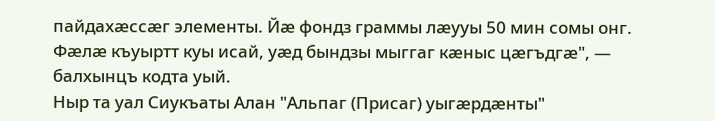пайдахæссæг элементы. Йæ фондз граммы лæууы 50 мин сомы онг. Фæлæ къуыртт куы исай, уæд бындзы мыггаг кæныс цæгъдгæ", — балхынцъ кодта уый.
Ныр та уал Сиукъаты Алан "Альпаг (Присаг) уыгæрдæнты"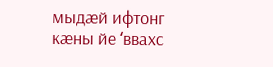мыдæй ифтонг кæны йе ʻввахс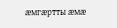ӕмгӕртты ӕмӕ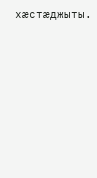хӕстӕджыты.